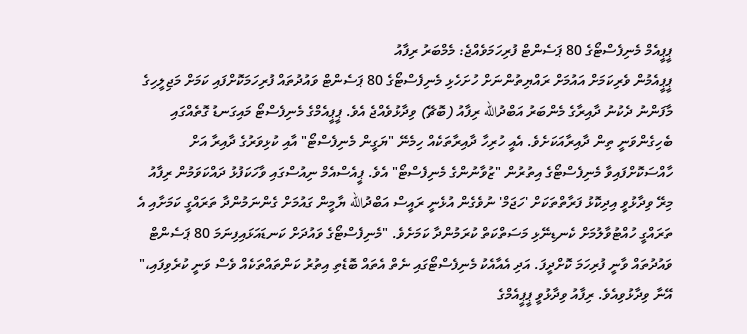ޕީޕީއެމް މެނިފެސްޓޯގެ 80 ޕަސެންޓް ފުރިހަމަވެއްޖެ: މެމްބަރު ރިފާއު
ޕީޕީއެމުން ވެރިކަމަށް އައުމަށް ރައްޔިތުންނަށް ހުށަހެޅި މެނިފެސްޓޯގެ 80 ޕަސެންޓް ވައުދުތައް ފުރިހަމަކޮށްފައި ކަމަށް މަޖިލީހިގެ މާފަންނު ދެކުނު ދާއިރާގެ މެންބަރު އަބްދުالله ރިފާއު (ބޮޗޭ) ވިދާޅުވެއްޖެ އެވެ. ޕީޕީއެމްގެ މެނިފެސްޓޯ މައިގަނޑު ގޮތެއްގައި ބެހިގެންވަނީ ތިން ދާއިރާއަކަށެވެ. އެއީ ހުރިހާ ދާއިރާތަކެއް ހިމެނޭ "ޔަގީން މެނިފެސްޓޯ" އާއި ކުޅިވަރުގެ ދާއިރާ އަށް ހާއްސަކޮށްފައިވާ މެނިފެސްޓޯގެ އިތުރުން "ޒުވާނުންގެ މެނިފެސްޓޯ" އެވެ. ޕީއެސްއެމް ނިއުސްގައި ވާހަކަފުޅު ދައްކަވަމުން ރިފާއު މިރޭ ވިދާޅުވީ އިދިކޮޅު ފަރާތްތަކަށް 'ހަޖަމް' ނުވެގެން އުޅެނީ ރައީސް އަބްދުالله ޔާމީން ގައުމަށް ގެންނަމުންދާ ތަރައްގީ ކަމަށާއި އެ ތަރައްގީ ހުއްޓުވާލުމަށް ކެނޑިނޭޅި މަސަތްކަތް ކުރަމުންދާ ކަމަށެވެ. "މެނިފެސްޓޯގެ ވައުދަށް ކަނޑައަޅައިފިނަމަ 80 ޕަސެންޓް ވައުދުތައް ވާނީ ފުރިހަމަ ކޮށްދީފަ. އަދި އެއާއެކު މެނިފެސްޓޯގައި ނެތް އެތައް ބޮޑެތި އިތުރު ކަންތައްތަކެއް ވެސް ވަނީ ކުރެވިފައި،" އޭނާ ވިދާޅުވިއެވެ. ރިފާއު ވިދާޅުވީ ޕީޕީއެމްގެ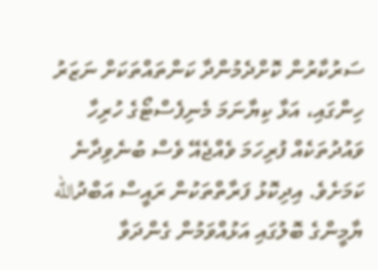ސަރުކާރުން ކޮށްދެމުންދާ ކަންތައްތަކަށް ނަޒަރު ހިންގައި، އަޅާ ކިޔާނަމަ މެނިފެސްޓޯގެ ހުރިހާ ވައުދުތަކެއް ފުރިހަމަ ވެއްޖެއޭ ވެސް ބުނެވިދާނެ ކަމަށެވެ. އިދިކޮޅު ފަރާތްތަކުން ރައީސް އަބްދުالله ޔާމީންގެ ބޮލުގައި އަޅުއްވަމުން ގެންދަވާ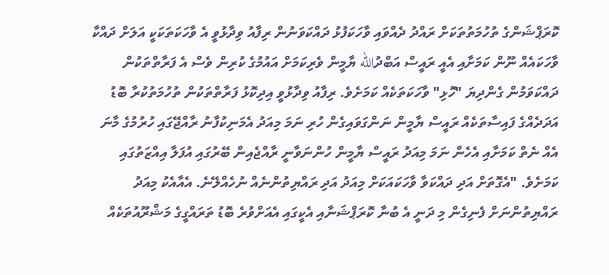ކޮރަޕްޝަންގެ ތުހުމަތުތަކަށް ރައްދު ދެއްވައި ވާހަކަފުޅު ދައްކަވަނުން ރިފާއު ވިދާޅުވީ އެ ވާހަކަތަކަކީ އަލަށް ދައްކާ ވާހަކައެއް ނޫން ކަމަށާއި އެއީ ރައީސް އަބްދުالله ޔާމީން ވެރިކަމަށް އައުމުގެ ކުރިން ވެސް އެ ފަރާތްތަކުން ދައްކަވަމުން ގެންދިޔަ "ހޮޅި" ވާހަކަތަކެއް ކަމަށެވެ. ރިފާއު ވިދާޅުވީ އިދިކޮޅު ފަރާތްތަކުން ތުހުމަތުކުރާ ބޮޑު އަދަދެއްގެ ފައިސާތަކެއް ރައީސް ޔާމީން ނަންގަވައިގެން ހުރި ނަމަ މިއަދު އެމަނިކުފާނު ރާއްޖޭގައި ހުރުމުގެ މާނަ އެއް ނެތް ކަމަށާއި އެހެން ނަމަ މިއަދު ރައީސް ޔާމީން ހުންނަވާނީ ރާއްޖެއިން ބޭރުގައި އުފަލާ އިއްޒަތުގައި ކަމަށެވެ. "އެގޮތަށް އަދި ދައްކަވާ ވާހަކައަކަށް މިއަދު އަދި ރައްޔިތުންނެއް ނުހެއްލޭނެ. އެއާއެކު މިއަދު ރައްޔިތުންނަށް ފެނިގެން މި ދަނީ އެ ބުނާ ކޮރަޕްޝަނާއި އެކީގައި އެއަށްވުރެ ބޮޑު ތަރައްގީގެ މަޝްރޫއުތަކެއް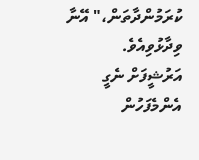ކުރަމުންދާތަން،" އޭނާ ވިދާޅުވިއެވެ.
އަރުޝީފަށް ނެގީ
އެންމެފަހުން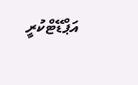އަޕްޑޭޓްކުރީ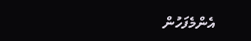އެންމެފަހުން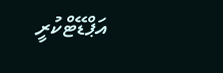އަޕްޑޭޓްކުރީ